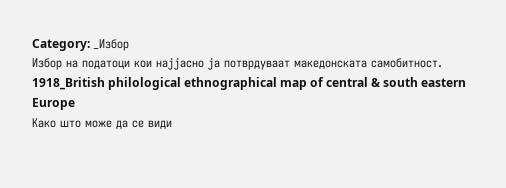Category: _Избор
Избор на податоци кои најјасно ја потврдуваат македонската самобитност.
1918_British philological ethnographical map of central & south eastern Europe
Како што може да се види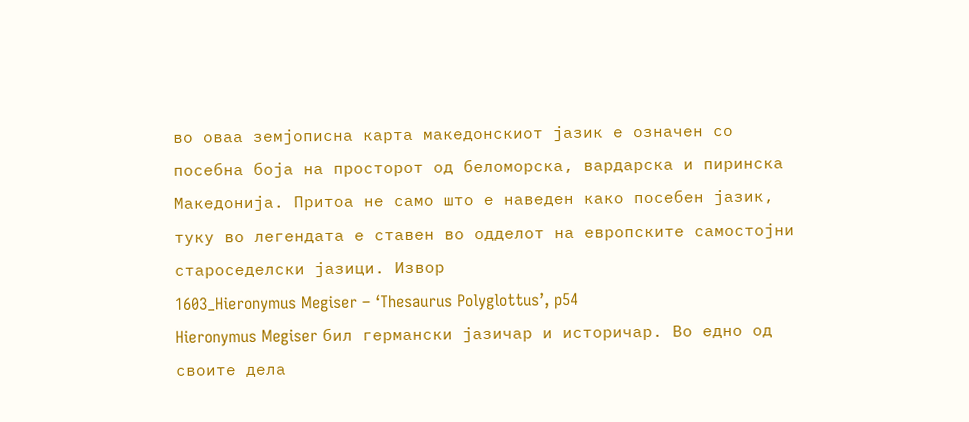во оваа земјописна карта македонскиот јазик е означен со посебна боја на просторот од беломорска, вардарска и пиринска Македонија. Притоа не само што е наведен како посебен јазик, туку во легендата е ставен во одделот на европските самостојни староседелски јазици. Извор
1603_Hieronymus Megiser – ‘Thesaurus Polyglottus’, p54
Hieronymus Megiser бил германски јазичар и историчар. Во едно од своите дела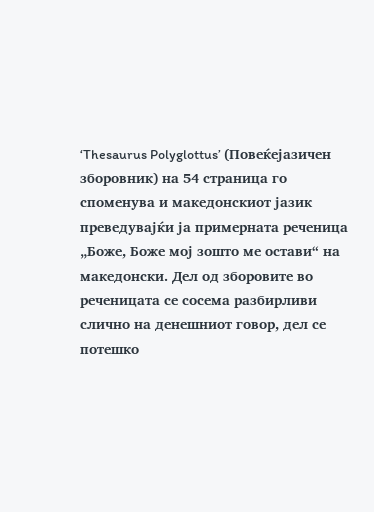‘Thesaurus Polyglottus’ (Повеќејазичен зборовник) на 54 страница го споменува и македонскиот јазик преведувајќи ја примерната реченица „Боже, Боже мој зошто ме остави“ на македонски. Дел од зборовите во реченицата се сосема разбирливи слично на денешниот говор, дел се потешко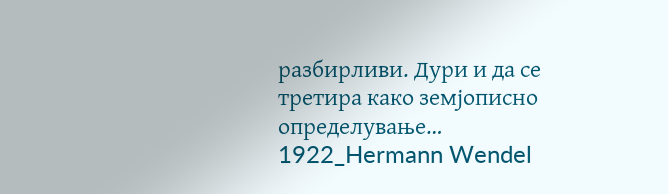разбирливи. Дури и да се третира како земјописно определување…
1922_Hermann Wendel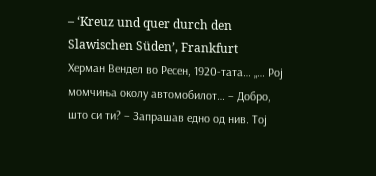– ‘Kreuz und quer durch den Slawischen Süden’, Frankfurt
Херман Вендел во Ресен, 1920-тата… „… Рој момчиња околу автомобилот… – Добро, што си ти? – Запрашав едно од нив. Тој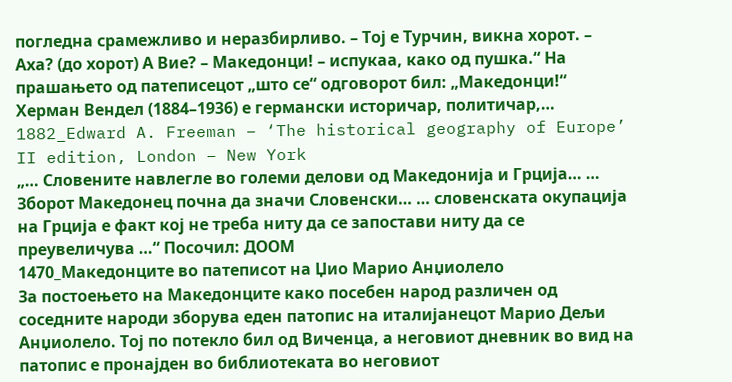погледна срамежливо и неразбирливо. – Тој е Турчин, викна хорот. – Аха? (до хорот) А Вие? – Македонци! – испукаа, како од пушка.“ На прашањето од патеписецот „што се“ одговорот бил: „Македонци!“ Херман Вендел (1884–1936) е германски историчар, политичар,…
1882_Edward A. Freeman – ‘The historical geography of Europe’ II edition, London – New York
„… Словените навлегле во големи делови од Македонија и Грција… … Зборот Македонец почна да значи Словенски… … словенската окупација на Грција е факт кој не треба ниту да се запостави ниту да се преувеличува …“ Посочил: ДООМ
1470_Македонците во патеписот на Џио Марио Анџиолело
За постоењето на Македонците како посебен народ различен од соседните народи зборува еден патопис на италијанецот Марио Дељи Анџиолело. Тој по потекло бил од Виченца, а неговиот дневник во вид на патопис е пронајден во библиотеката во неговиот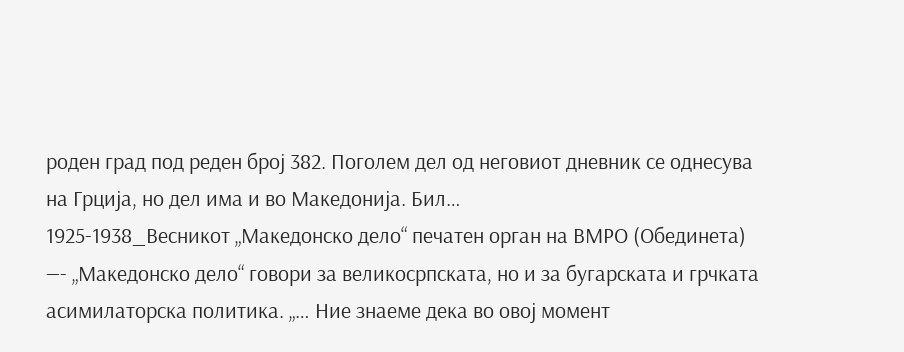роден град под реден број 382. Поголем дел од неговиот дневник се однесува на Грција, но дел има и во Македонија. Бил…
1925-1938_Весникот „Македонско дело“ печатен орган на ВМРО (Обединета)
—- „Македонско дело“ говори за великосрпската, но и за бугарската и грчката асимилаторска политика. „… Ние знаеме дека во овој момент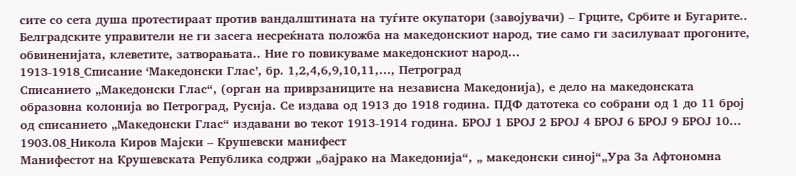сите со сета душа протестираат против вандалштината на туѓите окупатори (завојувачи) – Грците, Србите и Бугарите.. Белградските управители не ги засега несреќната положба на македонскиот народ, тие само ги засилуваат прогоните, обвиненијата, клеветите, затворањата.. Ние го повикуваме македонскиот народ…
1913-1918_Списание ‘Македонски Глас’, бр. 1,2,4,6,9,10,11,…, Петроград
Списанието „Македонски Глас“, (орган на приврзаниците на независна Македонија), е дело на македонската образовна колонија во Петроград, Русија. Се издава од 1913 до 1918 година. ПДФ датотека со собрани од 1 до 11 број од списанието „Македонски Глас“ издавани во текот 1913-1914 година. БРОЈ 1 БРОЈ 2 БРОЈ 4 БРОЈ 6 БРОЈ 9 БРОЈ 10…
1903.08_Никола Киров Мајски – Крушевски манифест
Манифестот на Крушевската Република содржи „бајрако на Македонија“, „ македонски синој“„Ура За Афтономна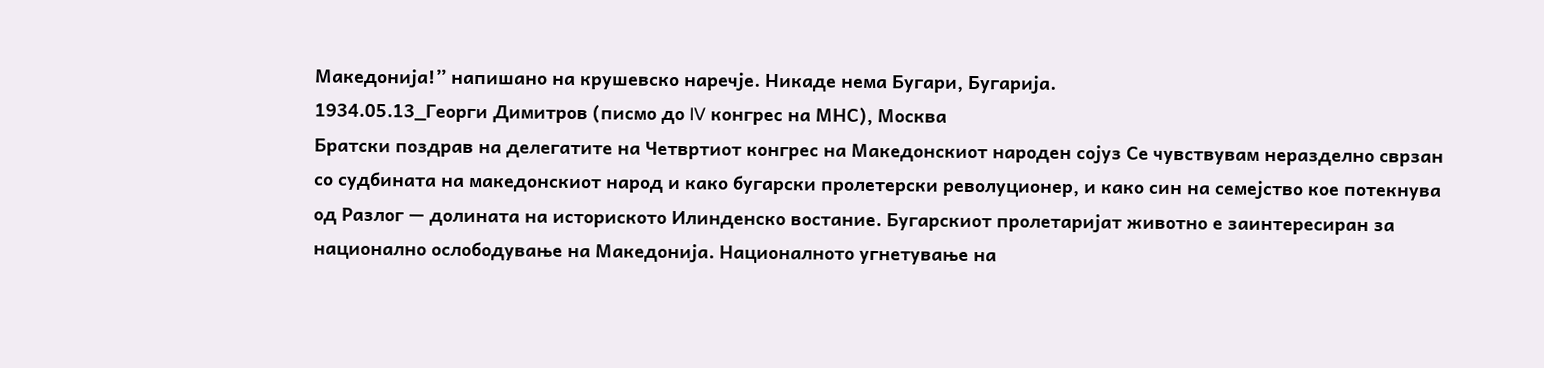Македонија!” напишано на крушевско наречје. Никаде нема Бугари, Бугарија.
1934.05.13_Георги Димитров (писмо до IV конгрес на МНС), Москва
Братски поздрав на делегатите на Четвртиот конгрес на Македонскиот народен сојуз Се чувствувам неразделно сврзан со судбината на македонскиот народ и како бугарски пролетерски револуционер, и како син на семејство кое потекнува од Разлог — долината на историското Илинденско востание. Бугарскиот пролетаријат животно е заинтересиран за национално ослободување на Македонија. Националното угнетување на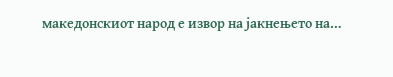македонскиот народ е извор на јакнењето на…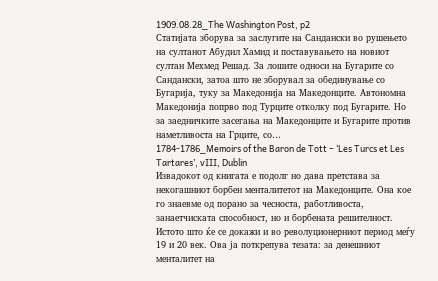1909.08.28_The Washington Post, p2
Статијата зборува за заслугите на Сандански во рушењето на султанот Абудил Хамид и поставувањето на новиот султан Мехмед Решад. За лошите односи на Бугарите со Сандански, затоа што не зборувал за обединување со Бугарија, туку за Македонија на Македонците. Автономна Македонија попрво под Турците отколку под Бугарите. Но за заедничките засегања на Македонците и Бугарите против наметливоста на Грците, со…
1784-1786_Memoirs of the Baron de Tott – ‘Les Turcs et Les Tartares’, vIII, Dublin
Извадокот од книгата е подолг но дава претстава за некогашниот борбен менталитетот на Македонците. Она кое го знаевме од порано за чесноста, работливоста, занаетчиската способност, но и борбената решителност. Истото што ќе се докажи и во револуционерниот период меѓу 19 и 20 век. Ова ја поткрепува тезата: за денешниот менталитет на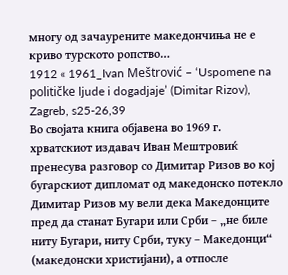многу од зачаурените македончиња не е криво турското ропство…
1912 « 1961_Ivan Meštrović – ‘Uspomene na političke ljude i dogadjaje’ (Dimitar Rizov), Zagreb, s25-26,39
Во својата книга објавена во 1969 г. хрватскиот издавач Иван Мештровиќ пренесува разговор со Димитар Ризов во кој бугарскиот дипломат од македонско потекло Димитар Ризов му вели дека Македонците пред да станат Бугари или Срби – „не биле ниту Бугари, ниту Срби, туку – Македонци“ (македонски христијани), а отпосле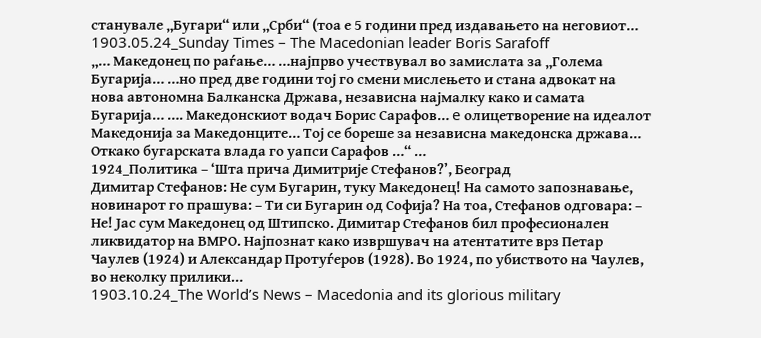станувале „Бугари“ или „Срби“ (тоа е 5 години пред издавањето на неговиот…
1903.05.24_Sunday Times – The Macedonian leader Boris Sarafoff
„… Македонец по раѓање… …најпрво учествувал во замислата за „Голема Бугарија… …но пред две години тој го смени мислењето и стана адвокат на нова автономна Балканска Држава, независна најмалку како и самата Бугарија… …. Македонскиот водач Борис Сарафов… e олицетворение на идеалот Македонија за Македонците… Тој се бореше за независна македонска држава… Откако бугарската влада го уапси Сарафов …“ …
1924_Политика – ‘Шта прича Димитрије Стефанов?’, Београд
Димитар Стефанов: Не сум Бугарин, туку Македонец! На самото запознавање, новинарот го прашува: – Ти си Бугарин од Софија? На тоа, Стефанов одговара: – Не! Јас сум Македонец од Штипско. Димитар Стефанов бил професионален ликвидатор на ВМРО. Најпознат како извршувач на атентатите врз Петар Чаулев (1924) и Александар Протуѓеров (1928). Во 1924, по убиството на Чаулев, во неколку прилики…
1903.10.24_The World’s News – Macedonia and its glorious military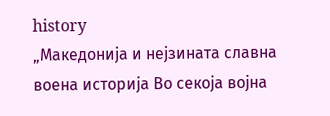history
„Македонија и нејзината славна воена историја Во секоја војна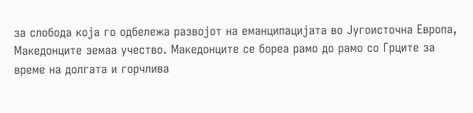за слобода која го одбележа развојот на еманципацијата во Југоисточна Европа, Македонците земаа учество. Македонците се бореа рамо до рамо со Грците за време на долгата и горчлива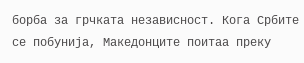борба за грчката независност. Кога Србите се побунија, Македонците поитаа преку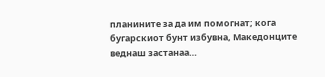планините за да им помогнат; кога бугарскиот бунт избувна, Македонците веднаш застанаа…